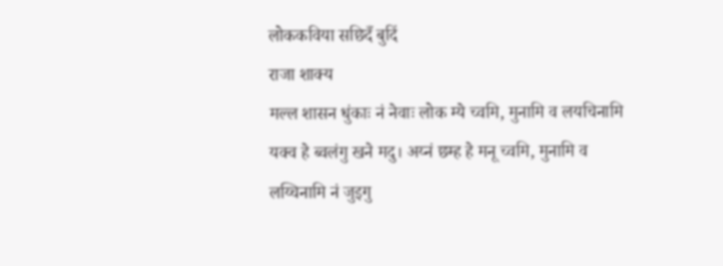लोककविया सछिदँ बुदिं
राजा शाक्य
मल्ल शासन धुंकाः नं नेवाः लोक म्ये च्वमि, मुनामि व लयचिनामि यक्व हे ब्वलंगु खने मदु। अय्नं छम्ह हे मनू च्वमि, मुनामि व लय्चिनामि नं जुइगु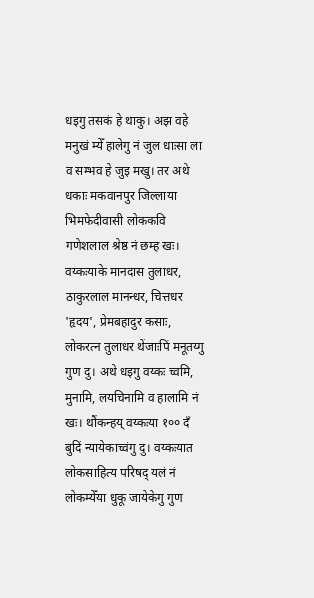धइगु तसकं हे थाकु। अझ वहे मनुखं म्येँ हालेगु नं जुल धाःसा ला व सम्भव हे जुइ मखु। तर अथे धकाः मकवानपुर जिल्लाया भिमफेदीवासी लोककवि गणेशलाल श्रेष्ठ नं छम्ह खः। वय्कःयाके मानदास तुलाधर, ठाकुरलाल मानन्धर, चित्तधर 'हृदय', प्रेमबहादुर कसाः, लोकरत्न तुलाधर थेंजाःपिं मनूतय्गु गुण दु। अथे धइगु वय्कः च्वमि, मुनामि, लयचिनामि व हालामि नं खः। थौंकन्हय् वय्कःया १०० दँ बुदिं न्यायेकाच्वंगु दु। वय्कःयात लोकसाहित्य परिषद् यलं नं लोकम्येँया धुकू जायेकेगु गुण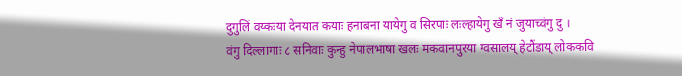दुगुलिं वय्कःया देनयात कयाः हनाबना यायेगु व सिरपाः लःल्हायेगु खँ नं जुयाच्वंगु दु ।
वंगु दिल्लागाः ८ सनिवाः कुन्हु नेपालभाषा खलः मकवानपुरया ग्वसालय् हेटौंडाय् लोककवि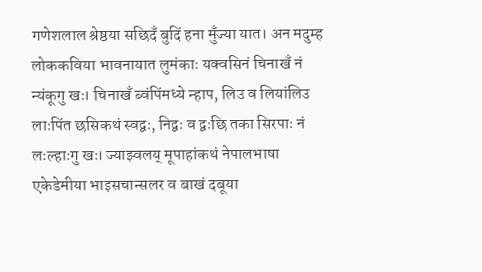गणेशलाल श्रेष्ठया सछिदँ बुदिं हना मुँज्या यात। अन मदुम्ह लोककविया भावनायात लुमंकाः यक्वसिनं चिनाखँ नं न्यंकूगु खः। चिनाखँ ब्वंपिंमध्ये न्हाप, लिउ व लियांलिउ लाःपिंत छसिकथं स्वद्वः, निद्वः व द्वःछि तका सिरपाः नं लःल्हाःगु खः। ज्याझ्वलय् मूपाहांकथं नेपालभाषा एकेडेमीया भाइसचान्सलर व बाखं दबूया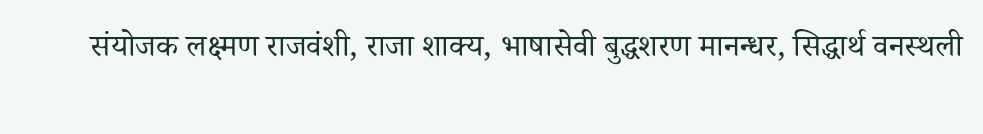संयोजक लक्ष्मण राजवंशी, राजा शाक्य, भाषासेवी बुद्धशरण मानन्धर, सिद्धार्थ वनस्थली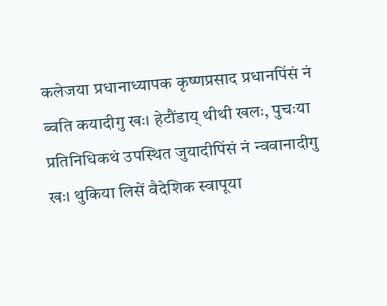कलेजया प्रधानाध्यापक कृष्णप्रसाद प्रधानपिंसं नं ब्वति कयादीगु खः। हेटौंडाय् थीथी खलः, पुचःया प्रतिनिधिकथं उपस्थित जुयादीपिंसं नं न्ववानादीगु खः। थुकिया लिसें वैदेशिक स्वापूया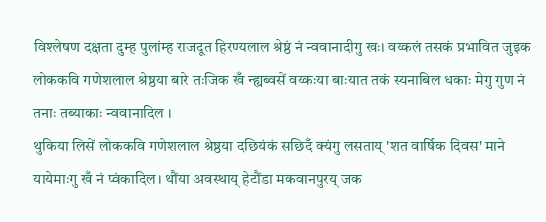विश्लेषण दक्षता दुम्ह पुलांम्ह राजदूत हिरण्यलाल श्रेष्ठं नं न्ववानादीगु खः। वय्कलं तसकं प्रभावित जुइक लोककवि गणेशलाल श्रेष्ठया बारे तःजिक खँ न्ह्यब्वसें वय्कःया बाःयात तकं स्यनाबिल धकाः मेगु गुण नं तनाः तब्याकाः न्ववानादिल ।
थुकिया लिसें लोककवि गणेशलाल श्रेष्ठया दछियंकं सछिदँ क्यंगु लसताय् 'शत वार्षिक दिवस' माने यायेमाःगु खँ नं प्वंकादिल। थौंया अवस्थाय् हेटौंडा मकवानपुरय् जक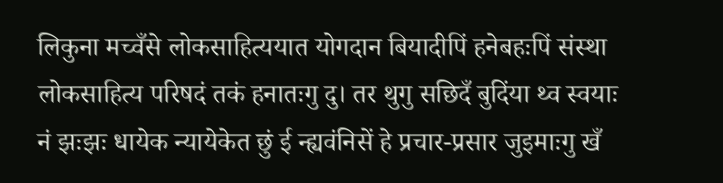लिकुना मच्वँसे लोकसाहित्ययात योगदान बियादीपिं हनेबहःपिं संस्था लोकसाहित्य परिषदं तकं हनातःगु दु। तर थुगु सछिदँ बुदिंया थ्व स्वयाः नं झःझः धायेक न्यायेकेत छुं ई न्ह्यवंनिसें हे प्रचार-प्रसार जुइमाःगु खँ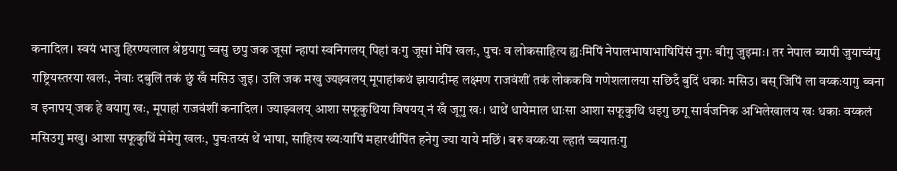कनादिल। स्वयं भाजु हिरण्यलाल श्रेष्ठयागु च्वसु छपु जक जूसां न्हापां स्वनिगलय् पिहां वःगु जूसां मेपिं खलः, पुचः व लोकसाहित्य ह्यःमिपिं नेपालभाषाभाषिपिंसं नुगः बीगु जुइमाः। तर नेपाल ब्यापी जुयाच्वंगु राष्ट्रियस्तरया खलः, नेवाः दबुलिं तकं छुं खँ मसिउ जुइ। उलि जक मखु ज्यझ्वलय् मूपाहांकथं झायादीम्ह लक्ष्मण राजवंशीं तकं लोककवि गणेशलालया सछिदँ बुदिं धकाः मसिउ। बस् जिपिं ला वय्कःयागु ब्वना व इनापय् जक हे वयागु खः, मूपाहां राजवंशीं कनादिल। ज्याझ्वलय् आशा सफूकुथिया विषयय् नं खँ जूगु खः। धाथें धायेमाल धाःसा आशा सफूकुथि धइगु छगू सार्वजनिक अभिलेखालय खः धकाः वय्कलं मसिउगु मखु। आशा सफूकुथिं मेमेगु खलः, पुचःतय्सं थें भाषा, साहित्य ख्यःयापिं महारथीपिंत हनेगु ज्या याये मछिं। बरु वय्कःया ल्हातं च्वयातःगु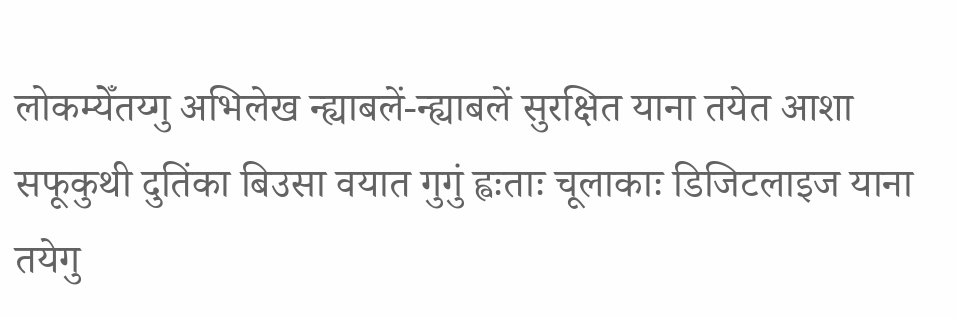लोकम्येँतय्गु अभिलेख न्ह्याबलें-न्ह्याबलें सुरक्षित याना तयेत आशा सफूकुथी दुतिंका बिउसा वयात गुगुं ह्वःताः चूलाकाः डिजिटलाइज याना तयेगु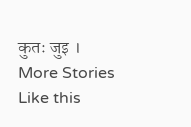कुतः जुइ ।
More Stories Like this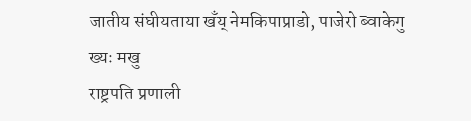जातीय संघीयताया खँय् नेमकिपाप्राडो, पाजेरो ब्वाकेगु ख्यः मखु
राष्ट्रपति प्रणाली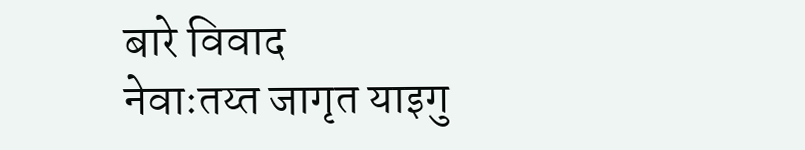बारे विवाद
नेवाःतय्त जागृत याइगु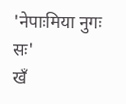'नेपाःमिया नुगः सः'
खँ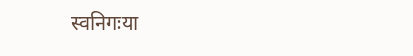स्वनिगःया